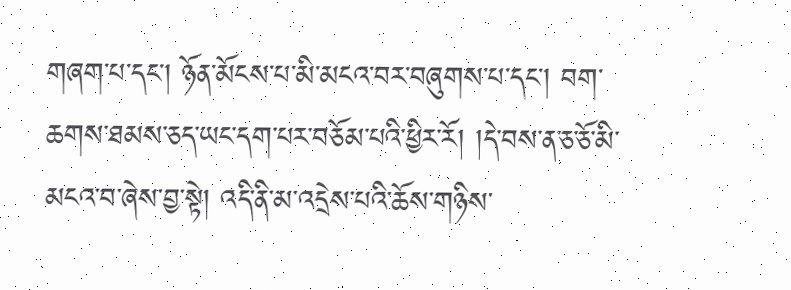གཞག་པ་དང་། ཉོན་མོངས་པ་མི་མངའ་བར་བཞུགས་པ་དང་། བག་ཆགས་ཐམས་ཅད་ཡང་དག་པར་བཅོམ་པའི་ཕྱིར་རོ། །དེ་བས་ན་ཅ་ཅོ་མི་མངའ་བ་ཞེས་བྱ་སྟེ། འདི་ནི་མ་འདྲེས་པའི་ཆོས་གཉིས་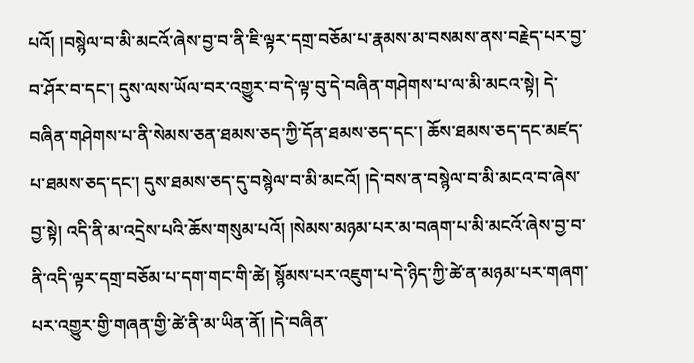པའོ། །བསྙེལ་བ་མི་མངའོ་ཞེས་བྱ་བ་ནི་ཇི་ལྟར་དགྲ་བཅོམ་པ་རྣམས་མ་བསམས་ནས་བརྗེད་པར་བྱ་བ་ཤོར་བ་དང་། དུས་ལས་ཡོལ་བར་འགྱུར་བ་དེ་ལྟ་བུ་དེ་བཞིན་གཤེགས་པ་ལ་མི་མངའ་སྟེ། དེ་བཞིན་གཤེགས་པ་ནི་སེམས་ཅན་ཐམས་ཅད་ཀྱི་དོན་ཐམས་ཅད་དང་། ཆོས་ཐམས་ཅད་དང་མཛད་པ་ཐམས་ཅད་དང་། དུས་ཐམས་ཅད་དུ་བསྙེལ་བ་མི་མངའོ། །དེ་བས་ན་བསྙེལ་བ་མི་མངའ་བ་ཞེས་བྱ་སྟེ། འདི་ནི་མ་འདྲེས་པའི་ཆོས་གསུམ་པའོ། །སེམས་མཉམ་པར་མ་བཞག་པ་མི་མངའོ་ཞེས་བྱ་བ་ནི་འདི་ལྟར་དགྲ་བཅོམ་པ་དག་གང་གི་ཚེ། སྙོམས་པར་འཇུག་པ་དེ་ཉིད་ཀྱི་ཚེ་ན་མཉམ་པར་གཞག་པར་འགྱུར་གྱི་གཞན་གྱི་ཚེ་ནི་མ་ཡིན་ནོ། །དེ་བཞིན་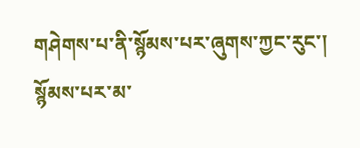གཤེགས་པ་ནི་སྙོམས་པར་ཞུགས་ཀྱང་རུང་། སྙོམས་པར་མ་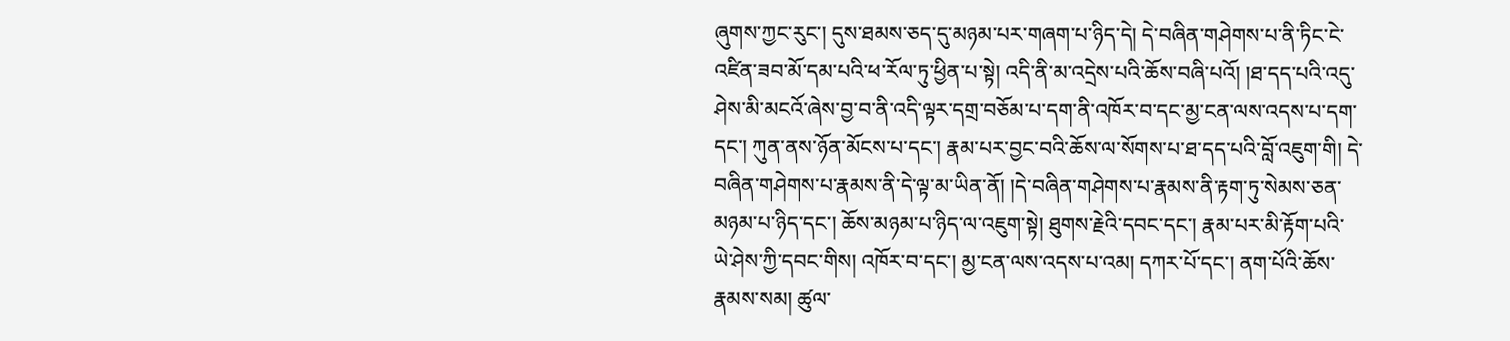ཞུགས་ཀྱང་རུང་། དུས་ཐམས་ཅད་དུ་མཉམ་པར་གཞག་པ་ཉིད་དེ། དེ་བཞིན་གཤེགས་པ་ནི་ཏིང་ངེ་འཛིན་ཟབ་མོ་དམ་པའི་ཕ་རོལ་ཏུ་ཕྱིན་པ་སྟེ། འདི་ནི་མ་འདྲེས་པའི་ཆོས་བཞི་པའོ། །ཐ་དད་པའི་འདུ་ཤེས་མི་མངའོ་ཞེས་བྱ་བ་ནི་འདི་ལྟར་དགྲ་བཅོམ་པ་དག་ནི་འཁོར་བ་དང་མྱ་ངན་ལས་འདས་པ་དག་དང་། ཀུན་ནས་ཉོན་མོངས་པ་དང་། རྣམ་པར་བྱང་བའི་ཆོས་ལ་སོགས་པ་ཐ་དད་པའི་བློ་འཇུག་གི། དེ་བཞིན་གཤེགས་པ་རྣམས་ནི་དེ་ལྟ་མ་ཡིན་ནོ། །དེ་བཞིན་གཤེགས་པ་རྣམས་ནི་རྟག་ཏུ་སེམས་ཅན་མཉམ་པ་ཉིད་དང་། ཆོས་མཉམ་པ་ཉིད་ལ་འཇུག་སྟེ། ཐུགས་རྗེའི་དབང་དང་། རྣམ་པར་མི་རྟོག་པའི་ཡེ་ཤེས་ཀྱི་དབང་གིས། འཁོར་བ་དང་། མྱ་ངན་ལས་འདས་པ་འམ། དཀར་པོ་དང་། ནག་པོའི་ཆོས་རྣམས་སམ། ཚུལ་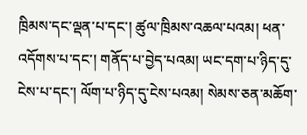ཁྲིམས་དང་ལྡན་པ་དང་། ཚུལ་ཁྲིམས་འཆལ་པའམ། ཕན་འདོགས་པ་དང་། གནོད་པ་བྱེད་པའམ། ཡང་དག་པ་ཉིད་དུ་ངེས་པ་དང་། ལོག་པ་ཉིད་དུ་ངེས་པའམ། སེམས་ཅན་མཆོག་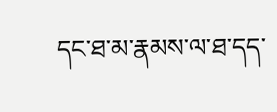དང་ཐ་མ་རྣམས་ལ་ཐ་དད་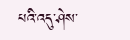པའི་འདུ་ཤེས་